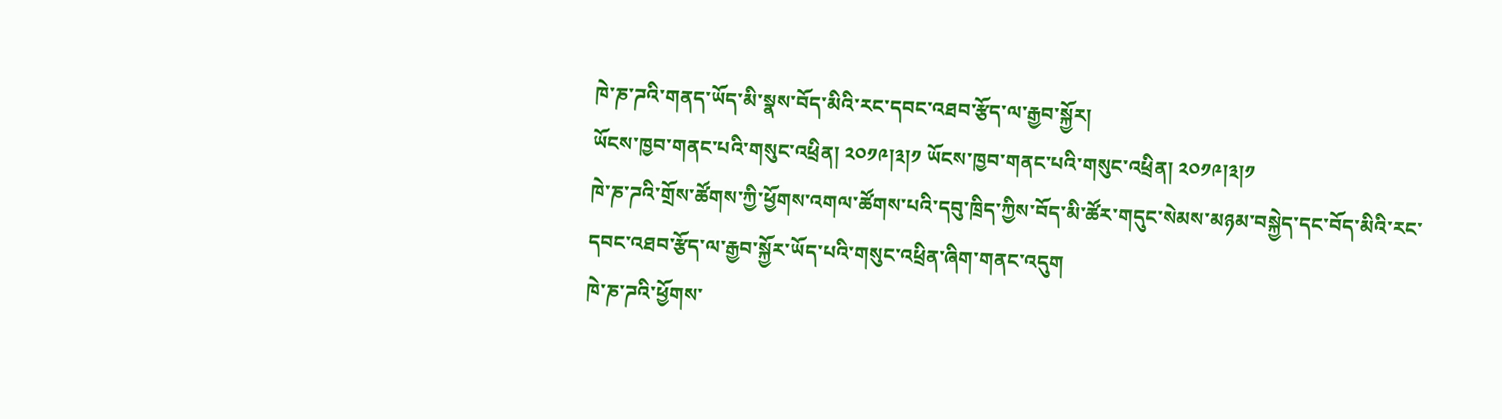ཁེ་ཎ་ཌའི་གནད་ཡོད་མི་སྣས་བོད་མིའི་རང་དབང་འཐབ་རྩོད་ལ་རྒྱབ་སྐྱོར།
ཡོངས་ཁྱབ་གནང་པའི་གསུང་འཕྲིན། ༢༠༡༩།༣།༡ ཡོངས་ཁྱབ་གནང་པའི་གསུང་འཕྲིན། ༢༠༡༩།༣།༡
ཁེ་ཎ་ཌའི་གྲོས་ཚོགས་ཀྱི་ཕྱོགས་འགལ་ཚོགས་པའི་དབུ་ཁྲིད་ཀྱིས་བོད་མི་ཚོར་གདུང་སེམས་མཉམ་བསྐྱེད་དང་བོད་མིའི་རང་དབང་འཐབ་རྩོད་ལ་རྒྱབ་སྐྱོར་ཡོད་པའི་གསུང་འཕྲིན་ཞིག་གནང་འདུག
ཁེ་ཎ་ཌའི་ཕྱོགས་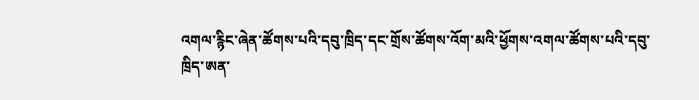འགལ་རྙིང་ཞེན་ཚོགས་པའི་དབུ་ཁྲིད་དང་གྲོས་ཚོགས་འོག་མའི་ཕྱོགས་འགལ་ཚོགས་པའི་དབུ་ཁྲིད་ཨན་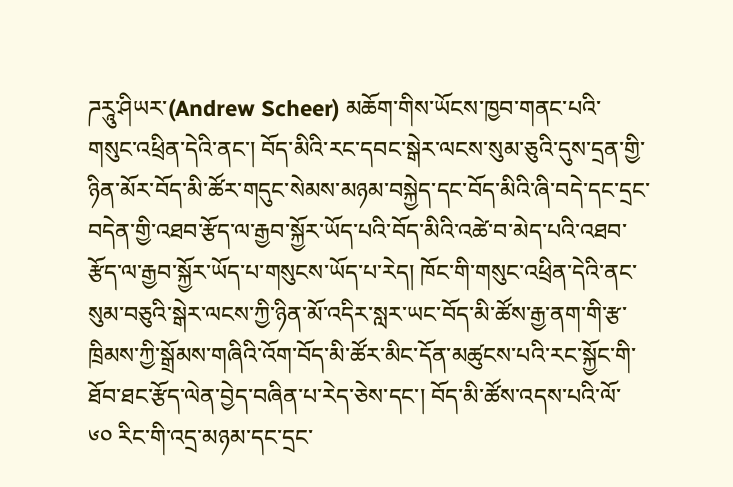ཌརཱུ་ཤིཡར་(Andrew Scheer) མཆོག་གིས་ཡོངས་ཁྱབ་གནང་པའི་གསུང་འཕྲིན་དེའི་ནང་། བོད་མིའི་རང་དབང་སྒེར་ལངས་སུམ་ཅུའི་དུས་དྲན་གྱི་ཉིན་མོར་བོད་མི་ཚོར་གདུང་སེམས་མཉམ་བསྐྱེད་དང་བོད་མིའི་ཞི་བདེ་དང་དྲང་བདེན་གྱི་འཐབ་རྩོད་ལ་རྒྱབ་སྐྱོར་ཡོད་པའི་བོད་མིའི་འཚེ་བ་མེད་པའི་འཐབ་རྩོད་ལ་རྒྱབ་སྐྱོར་ཡོད་པ་གསུངས་ཡོད་པ་རེད། ཁོང་གི་གསུང་འཕྲིན་དེའི་ནང་སུམ་བཅུའི་སྒེར་ལངས་ཀྱི་ཉིན་མོ་འདིར་སླར་ཡང་བོད་མི་ཚོས་རྒྱ་ནག་གི་རྩ་ཁྲིམས་ཀྱི་སྒྲོམས་གཞིའི་འོག་བོད་མི་ཚོར་མིང་དོན་མཚུངས་པའི་རང་སྐྱོང་གི་ཐོབ་ཐང་རྩོད་ལེན་བྱེད་བཞིན་པ་རེད་ཅེས་དང་། བོད་མི་ཚོས་འདས་པའི་ལོ་ ༦༠ རིང་གི་འདྲ་མཉམ་དང་དྲང་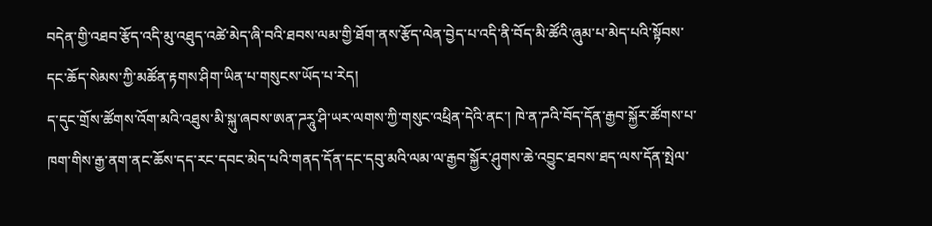བདེན་གྱི་འཐབ་རྩོད་འདི་མུ་འཐུད་འཚེ་མེད་ཞི་བའི་ཐབས་ལམ་གྱི་ཐོག་ནས་རྩོད་ལེན་བྱེད་པ་འདི་ནི་བོད་མི་ཚོའི་ཞུམ་པ་མེད་པའི་སྟོབས་དང་ཆོད་སེམས་ཀྱི་མཚོན་རྟགས་ཤིག་ཡིན་པ་གསུངས་ཡོད་པ་རེད།
ད་དུང་གྲོས་ཚོགས་འོག་མའི་འཐུས་མི་སྐུ་ཞབས་ཨན་ཌརཱུ་ཤི་ཡར་ལགས་ཀྱི་གསུང་འཕྲིན་དེའི་ནང་། ཁེ་ན་ཌའི་བོད་དོན་རྒྱབ་སྐྱོར་ཚོགས་པ་ཁག་གིས་རྒྱ་ནག་ནང་ཆོས་དད་རང་དབང་མེད་པའི་གནད་དོན་དང་དབུ་མའི་ལམ་ལ་རྒྱབ་སྐྱོར་ཤུགས་ཆེ་འབྱུང་ཐབས་ཐད་ལས་དོན་སྤེལ་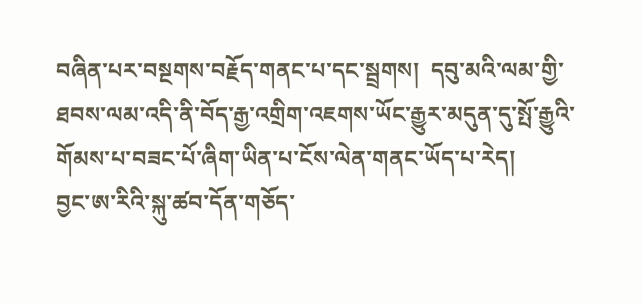བཞིན་པར་བསྔགས་བརྗོད་གནང་པ་དང་སྦྲགས།  དབུ་མའི་ལམ་གྱི་ཐབས་ལམ་འདི་ནི་བོད་རྒྱ་འགྲིག་འཇགས་ཡོང་རྒྱུར་མདུན་དུ་སྤོ་རྒྱུའི་གོམས་པ་བཟང་པོ་ཞིག་ཡིན་པ་ངོས་ལེན་གནང་ཡོད་པ་རེད།
བྱང་ཨ་རིའི་སྐུ་ཚབ་དོན་གཅོད་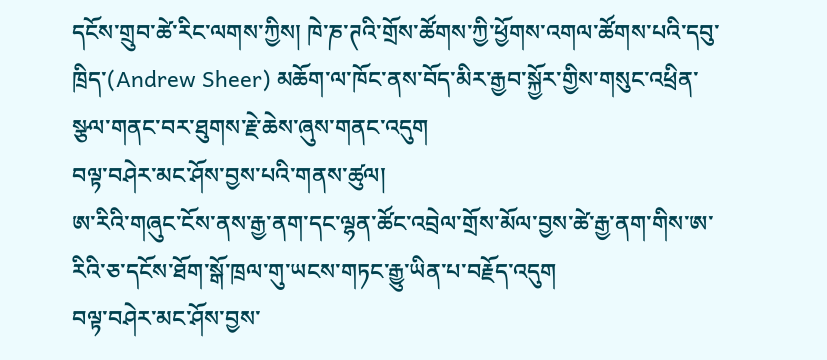དངོས་གྲུབ་ཚེ་རིང་ལགས་ཀྱིས། ཁེ་ཎ་ཊའི་གྲོས་ཚོགས་ཀྱི་ཕྱོགས་འགལ་ཚོགས་པའི་དབུ་ཁྲིད་(Andrew Sheer) མཆོག་ལ་ཁོང་ནས་བོད་མིར་རྒྱབ་སྐྱོར་གྱིས་གསུང་འཕྲིན་སྩལ་གནང་བར་ཐུགས་རྗེ་ཆེས་ཞུས་གནང་འདུག
བལྟ་བཤེར་མང་ཤོས་བྱས་པའི་གནས་ཚུལ།
ཨ་རིའི་གཞུང་ངོས་ནས་རྒྱ་ནག་དང་ལྷན་ཚོང་འབྲེལ་གྲོས་མོལ་བྱས་ཚེ་རྒྱ་ནག་གིས་ཨ་རིའི་ཅ་དངོས་ཐོག་སྒོ་ཁྲལ་གུ་ཡངས་གཏང་རྒྱུ་ཡིན་པ་བརྗོད་འདུག
བལྟ་བཤེར་མང་ཤོས་བྱས་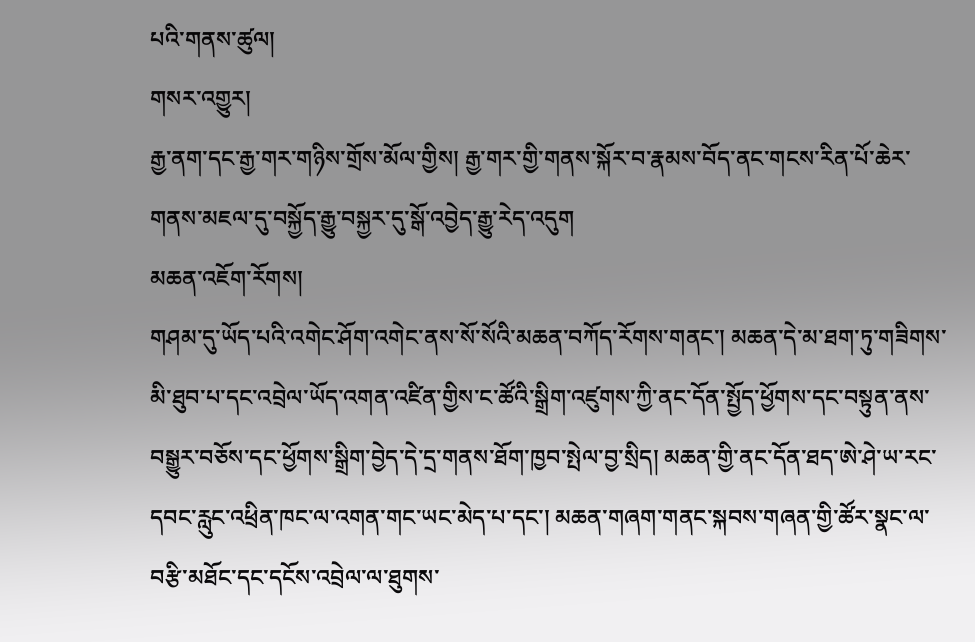པའི་གནས་ཚུལ།
གསར་འགྱུར།
རྒྱ་ནག་དང་རྒྱ་གར་གཉིས་གྲོས་མོལ་གྱིས། རྒྱ་གར་གྱི་གནས་སྐོར་བ་རྣམས་བོད་ནང་གངས་རིན་པོ་ཆེར་གནས་མཇལ་དུ་བསྐྱོད་རྒྱུ་བསྐྱར་དུ་སྒོ་འབྱེད་རྒྱུ་རེད་འདུག
མཆན་འཇོག་རོགས།
གཤམ་དུ་ཡོད་པའི་འགེང་ཤོག་འགེང་ནས་སོ་སོའི་མཆན་བཀོད་རོགས་གནང་། མཆན་དེ་མ་ཐག་ཏུ་གཟིགས་མི་ཐུབ་པ་དང་འབྲེལ་ཡོད་འགན་འཛིན་གྱིས་ང་ཚོའི་སྒྲིག་འཛུགས་ཀྱི་ནང་དོན་སྤྱོད་ཕྱོགས་དང་བསྟུན་ནས་བསྒྱུར་བཅོས་དང་ཕྱོགས་སྒྲིག་བྱེད་དེ་དྲ་གནས་ཐོག་ཁྱབ་སྤེལ་བྱ་སྲིད། མཆན་གྱི་ནང་དོན་ཐད་ཨེ་ཤེ་ཡ་རང་དབང་རླུང་འཕྲིན་ཁང་ལ་འགན་གང་ཡང་མེད་པ་དང་། མཆན་གཞག་གནང་སྐབས་གཞན་གྱི་ཚོར་སྣང་ལ་བརྩི་མཐོང་དང་དངོས་འབྲེལ་ལ་ཐུགས་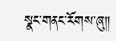སྣང་གནང་རོགས་ཞུ༎